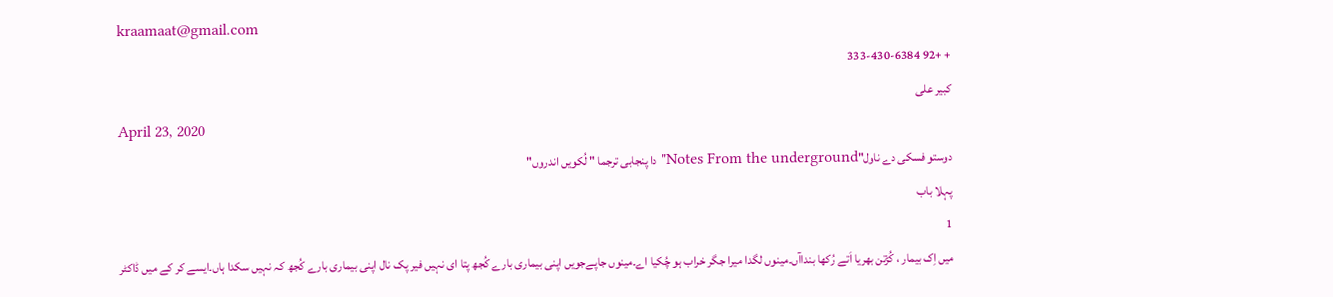kraamaat@gmail.com
+ +92 333-430-6384
کبیر علی
April 23, 2020
دوستو فسکی دے ناول"Notes From the underground" دا پنجابی ترجما " لُکویں اندروں"
پہلا باب
1
میں اِک بیمار ، کُڑتن بھریا اَتے رُکھا بنداآں۔مینوں لگدا میرا جگر خراب ہو چُکیا اے۔مینوں جاپےجویں اپنی بیماری بارے کُجھ پتا ای نہیں فیر پک نال اپنی بیماری بارے کُجھ کہ نہیں سکدا ہاں۔ایسے کر کے میں ڈاکٹر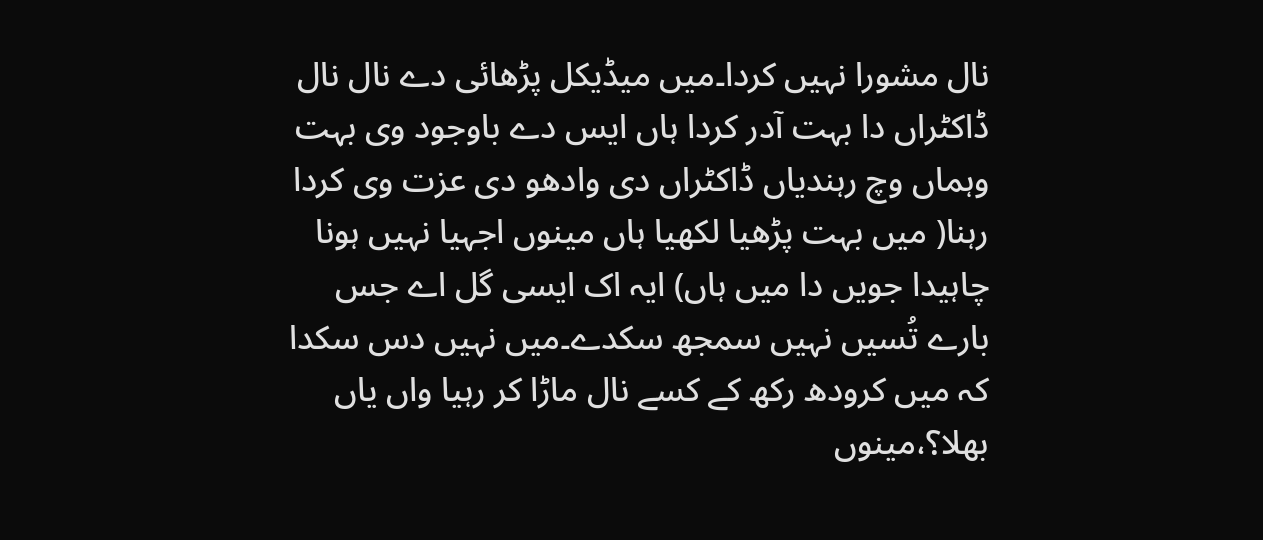نال مشورا نہیں کردا۔میں میڈیکل پڑھائی دے نال نال ڈاکٹراں دا بہت آدر کردا ہاں ایس دے باوجود وی بہت وہماں وچ رہندیاں ڈاکٹراں دی وادھو دی عزت وی کردا رہنا( میں بہت پڑھیا لکھیا ہاں مینوں اجہیا نہیں ہونا چاہیدا جویں دا میں ہاں) ایہ اک ایسی گل اے جس بارے تُسیں نہیں سمجھ سکدے۔میں نہیں دس سکدا کہ میں کرودھ رکھ کے کسے نال ماڑا کر رہیا واں یاں بھلا؟،مینوں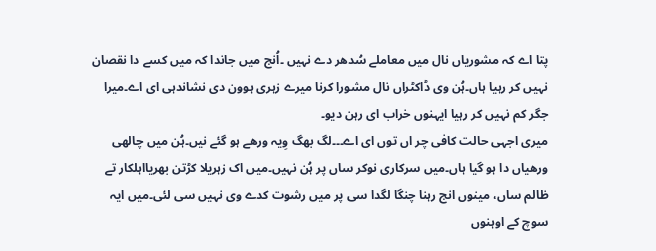پتا اے کہ مشوریاں نال میں معاملے سُدھر دے نہیں ۔اُنج میں جاندا کہ میں کسے دا نقصان نہیں کر رہیا ہاں۔ہُن وی ڈاکٹراں نال مشورا کرنا میرے زہری ہوون دی نشاندہی ای اے۔میرا جگر کم نہیں کر رہیا ایہنوں خراب ای رہن دیو۔
میری اجہی حالت کافی چر اں توں ای اے۔۔۔لگ بھگ وِیہ ورھے ہو گئے نیں۔ہُن میں چالھی ورھیاں دا ہو گیا ہاں۔میں سرکاری نوکر ساں پر ہُن نہیں۔میں اک زہریلا کڑتن بھریااہلکار تے ظالم ساں، مینوں انج رہنا چنگا لگدا سی پر میں رشوت کدے وی نہیں سی لئی۔میں ایہ سوچ کے اوہنوں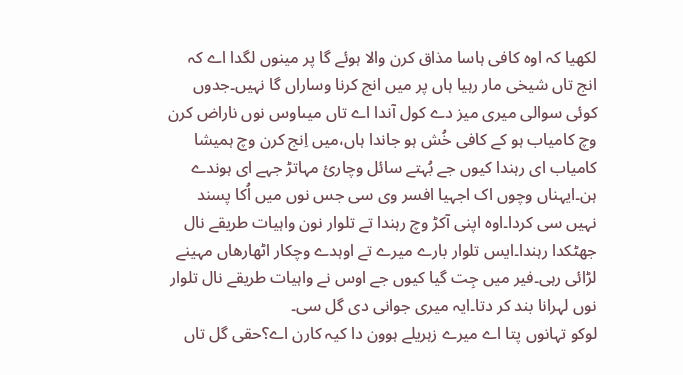لکھیا کہ اوہ کافی ہاسا مذاق کرن والا ہوئے گا پر مینوں لگدا اے کہ انج تاں شیخی مار رہیا ہاں پر میں انج کرنا وساراں گا نہیں۔جدوں کوئی سوالی میری میز دے کول آندا اے تاں میںاوس نوں ناراض کرن وچ کامیاب ہو کے کافی خُش ہو جاندا ہاں،میں اِنج کرن وچ ہمیشا کامیاب ای رہندا کیوں جے بُہتے سائل وچارئ مہاتڑ جہے ای ہوندے ہن۔ایہناں وچوں اک اجہیا افسر وی سی جس نوں میں اُکا پسند نہیں سی کردا۔اوہ اپنی آکڑ وچ رہندا تے تلوار نون واہیات طریقے نال جھٹکدا رہندا۔ایس تلوار بارے میرے تے اوہدے وچکار اٹھارھاں مہینے لڑائی رہی۔فیر میں جِت گیا کیوں جے اوس نے واہیات طریقے نال تلوار نوں لہرانا بند کر دتا۔ایہ میری جوانی دی گل سی۔
لوکو تہانوں پتا اے میرے زہریلے ہوون دا کیہ کارن اے؟حقی گل تاں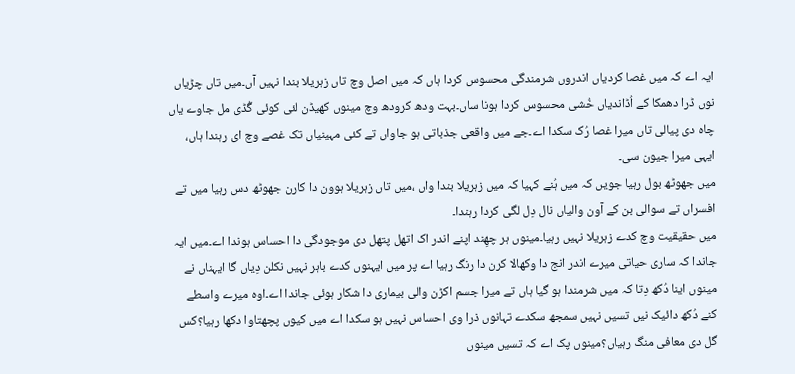ایہ اے کہ میں غصا کردیاں اندروں شرمندگی محسوس کردا ہاں کہ میں اصل وچ تاں زہریلا بندا نہیں آں۔میں تاں چڑیاں نوں ڈرا دھمکا کے اُڈاندیاں خُشی محسوس کردا ہونا ساں۔بہت ودھ کرودھ وچ مینوں کھیڈن لئی کوئی گُڈی مل جاوے یاں چاہ دی پیالی تاں میرا غصا رُک سکدا اے۔جے میں واقعی جذباتی ہو جاواں تے کئی مہینیاں تک غصے وچ ای رہندا ہاں، ایہی میرا جیون سی۔
میں جھوٹھ بول رہیا جویں کہ میں ہُنے کہیا کہ میں زہریلا بندا واں ،میں تاں زہریلا ہوون دا کارن جھوٹھ دس رہیا میں تے افسراں تے سوالی بن کے آون والیاں نال دِل لگی کردا رہندا۔
میں حقیقیت وچ کدے زہریلا نہیں رہیا۔مینوں ہر چھِند اپنے اندر اک اتھل پتھل دی موجودگی دا احساس ہوندا اے۔میں ایہ جاندا کہ ساری حیاتی میرے اندر انج دا وکھالا کرن دا رنگ رہیا اے پر میں ایہنوں کدے باہر نہیں نکلن دِیاں گا ایہناں نے مینوں اینا دُکھ دِتا کہ میں شرمندا ہو گیا ہاں تے میرا جسم اکڑن والی بیماری دا شکار ہوئی جاندا اے۔اوہ میرے واسطے کنے دُکھ دائیک نیں تسیں نہیں سمجھ سکدے تہانوں ذرا وی احساس نہیں ہو سکدا اے میں کیوں پچھتاوا دکھا رہیا؟کس گل دی معافی منگ رہیاں؟مینوں پک اے کہ تسیں مینوں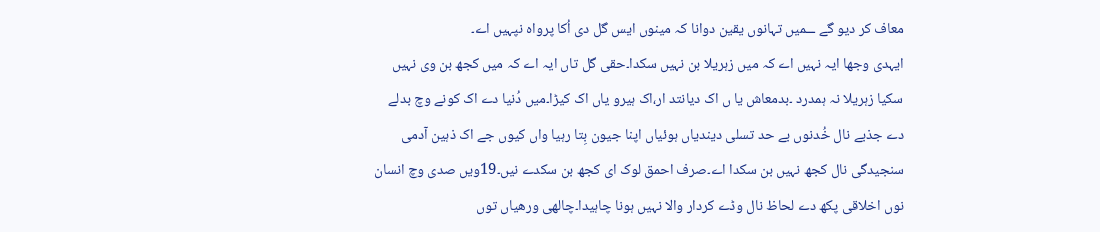معاف کر دیو گے ـــمیں تہانوں یقین دوانا کہ مینوں ایس گل دی اُکا پرواہ نپہیں اے۔
ایہدی وجھا ایہ نہیں اے کہ میں زہریلا بن نہیں سکدا۔حقی گل تاں ایہ اے کہ میں کجھ بن وی نہیں سکیا زہریلا نہ ہمدرد ۔بدمعاش یا ں اک دیانتد ار،اک ہیرو یاں اک کیڑا۔میں دُنیا دے اک کونے وچ بدلے دے جذبے نال خُدنوں بے حد تسلی دیندیاں ہوئیاں اپنا جیون بِتا رہیا واں کیوں جے اک ذہین آدمی سنجیدگی نال کجھ نہیں بن سکدا اے۔صرف احمق لوک ای کجھ بن سکدے نیں۔19ویں صدی وچ انسان نوں اخلاقی پکھ دے لحاظ نال وڈے کردار والا نہیں ہونا چاہیدا۔چالھی ورھیاں توں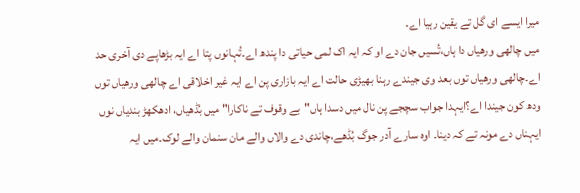میرا ایسے ای گل تے یقین رہیا اے۔
میں چالھی ورھیاں دا ہاں،تُسیں جان دے او کہ ایہ اک لمی حیاتی دا پندھ اے۔تُہانوں پتا اے ایہ بڑھاپے دی آخری حد اے۔چالھی ورھیاں توں بعد وی جیندے رہنا بھیڑی حالت اے ایہ بازاری پن اے ایہ غیر اخلاقی اے چالھی ورھیاں توں ودھ کون جیندا اے؟ایہدا جواب سچجے پن نال میں دسدا ہاں"بے وقوف تے ناکارا" میں بُڈھیاں، ادھکھڑ بندیاں نوں ایہناں دے مونہ تے کہ دینا۔ اوہ سارے آدر جوگ بُڈھے،چاندی دے والاں والے مان سنمان والے لوک۔میں ایہ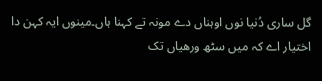گل ساری دُنیا نوں اوہناں دے مونہ تے کہنا ہاں۔مینوں ایہ کہن دا اختیار اے کہ میں سٹھ ورھیاں تک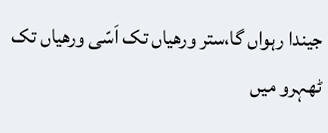جیندا رہواں گا،ستر ورھیاں تک اَسّی ورھیاں تک ٹھہرو میں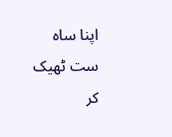اپنا ساہ ست ٹھیک کر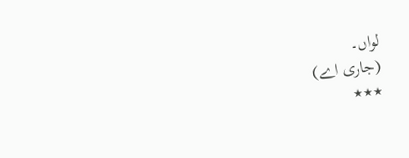لواں۔
(جاری اے)
٭٭٭